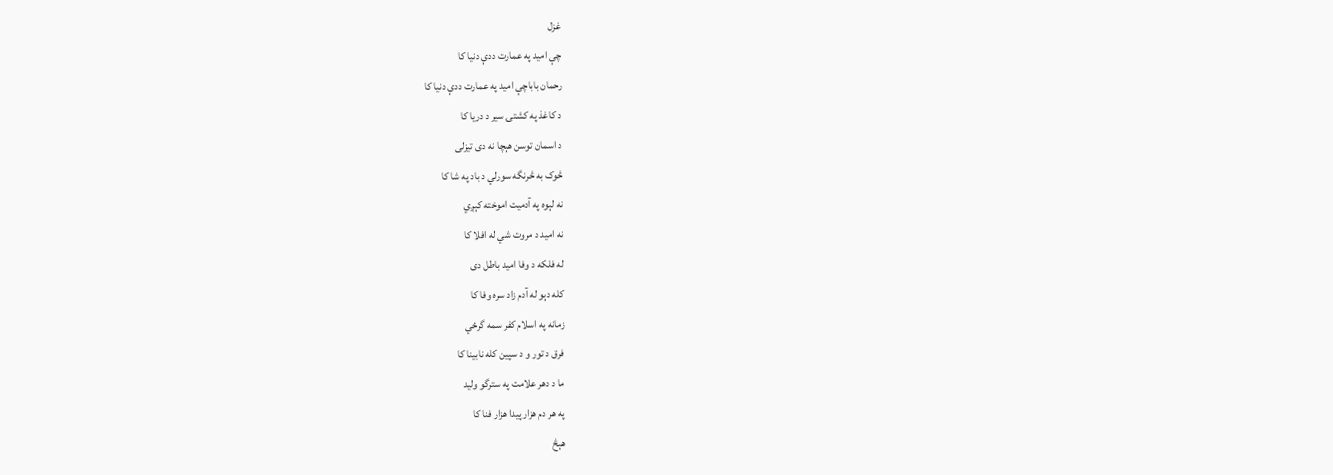غزل
چې اميد په عمارت ددې دنيا کا
رحمان باباچې اميد په عمارت ددې دنيا کا
د کاغذ په کشتۍ سير د دريا کا
د اسمان توسن هېچا نه دی تيزلی
څوک به څرنگه سورلي د باد په شا کا
نه لېوه په آدميت اموخته کېږي
نه اميد د مروت شي له افلا کا
له فلکه د وفا اميد باطل دی
کله دېو له آدم زاد سره وفا کا
زمانه په اسلام کفر سمه گرځي
فرق د تور و د سپين کله نابينا کا
ما د دهر علامت په سترگو وليد
په هر دم هزار پيدا هزار فنا کا
هېڅ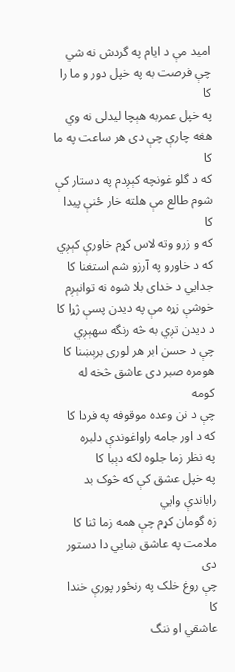اميد مې د ايام په گردش نه شي
چې فرصت به په خپل دور و ما را کا
په خپل عمربه هېچا ليدلی نه وي
هغه چارې چې دی هر ساعت په ما کا
که د گلو غونچه کېږدم په دستار کې
شوم طالع مې هلته خار ځنې پيدا کا
که و زرو وته لاس کړم خاورې کېږي
که د خاورو په آرزو شم استغنا کا
جدايي د خدای بلا شوه نه توانېږم
خوشې زړه مې په ديدن پسې ژړا کا
د ديدن تږي به څه رنگه سهېږي
چې د حسن ابر هر لوری برېښنا کا
هومره صبر دی عاشق څخه له کومه
چې د نن وعده موقوفه په فردا کا
که د اور جامه راواغوندې دلبره
په نظر زما جلوه لکه دېبا کا
په خپل عشق کې که څوک بد راباندې وايي
زه گومان کړم چې همه زما ثنا کا
ملامت په عاشق ښايي دا دستور دی
چې روغ خلک په رنځور پورې خندا کا
عاشقي او ننگ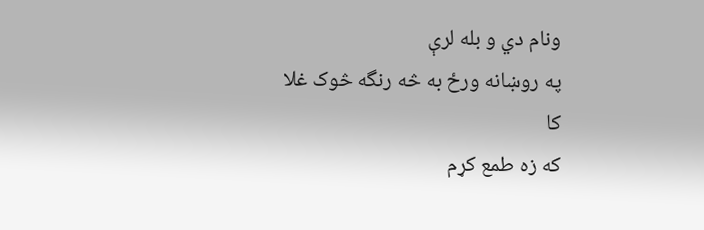ونام دي و بله لرې
په روښانه ورځ به څه رنگه څوک غلا کا
که زه طمع کړم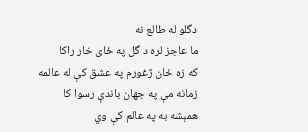دگلو له طالع نه
ما عاجز لره د گل په ځای خار راکا
که زه ځان ژغورم په عشق کې له عالمه
زمانه مې په جهان باندې رسوا کا
همېشه به په عالم کې وي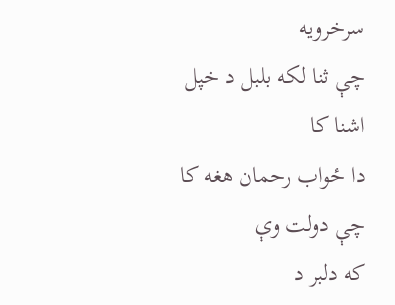سرخرويه
چې ثنا لکه بلبل د خپل اشنا کا
دا ځواب رحمان هغه کا چې دولت وې
که دلبر د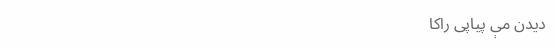ديدن مې پياپی راکا